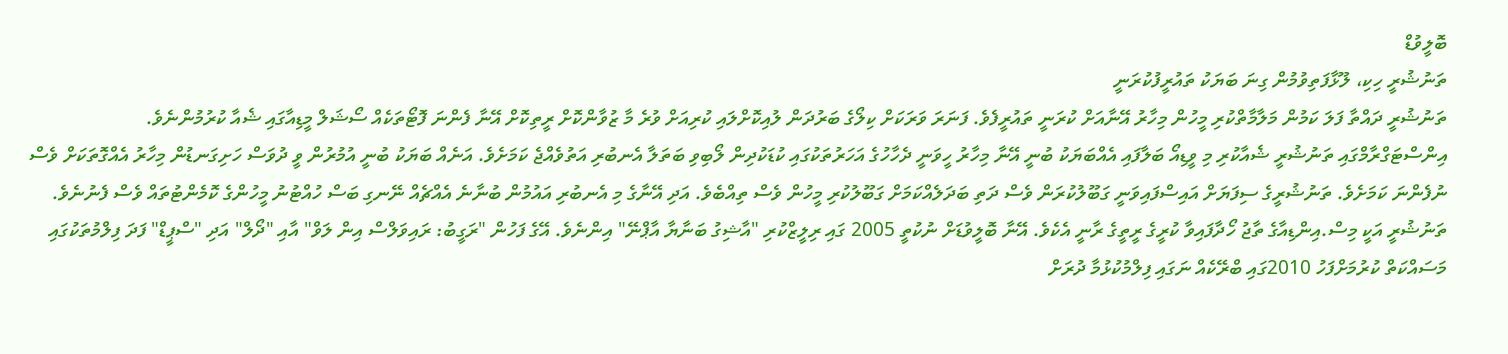ބޮލީވުޑް
ތަނުޝުރީ ހިކި، ލޫޅާފަތިވުމުން ގިނަ ބަޔަކު ތައުރީފުކުރަނީ
ތަނުޝުރީ ދައްތާ ފަލަ ކަމުން މަލާމާތްކުރި މީހުން މިހާރު އޭނާއަށް ކުރަނީ ތައުރީފެވެ. ފަނަރަ ވަރަކަށް ކިލޯގެ ބަރުދަން ލުއިކޮށްލައި ކުރިއަށް ވުރެ މާ ޒުވާންކޮށް ރީތިކޮށް އޭނާ ފެންނަ ފޮޓޯތަކެއް ސޯޝަލް މީޑިއާގައި ޝެއާ ކުރުމުންނެވެ.
އިންސްޓަގްރާމްގައި ތަނުޝުރީ ޝެއާކުރި މި ވީޑިއޯ ބަލާފައި އެއްބަޔަކު ބުނީ އޭނާ މިހާރު ހީވަނީ ދެހާހުގެ އަހަރުތަކުގައި ކުޑަކުދިން ލޯބިވި ބަތަލާ އެނބުރި އަތުވެއްޖެ ކަމަށެވެ. އަނެއް ބަޔަކު ބުނީ އުމުރުން ވީ ދުވަސް ހަށިގަނޑުން މިހާރު އެއްގޮތަކަށް ވެސް ނުފެންނަ ކަމަށެވެ. ތަނުޝުރީގެ ސިފަޔަށް އައިސްފައިވަނީ ގަބޫލުކުރަން ވެސް ދަތި ބަދަލެއްކަމަށް ގަބޫލުކުރި މީހުން ވެސް ތިއްބެވެ. އަދި އޭނާގެ މި އެނބުރި އައުމުން ބުނާނެ އެއްޗެއް ނޭނގި ބަސް ހުއްޓުނު މީހުންގެ ކޮމެންޓުތައް ވެސް ފެނުނެވެ.
ތަނުޝުރީ އަކީ މިސް.އިންޑިއާގެ ތާޖު ހޯދާފައިވާ ކުރީގެ ރީތީގެ ރާނީ އެކެވެ. އޭނާ ބޮލީވުޑަށް ނުކުތީ 2005 ގައި ރިލީޒްކުރި "އާޝިގު ބަނާޔާ އާޕްނޭ" އިންނެވެ. އޭގެ ފަހުން "ރަގީބު: ރައިވަލްސް އިން ލަވް" އާއި "ދޯލް" އަދި "ސްޕީޑް" ފަދަ ފިލްމުތަކުގައި މަސައްކަތް ކުރުމަށްފަހު 2010ގައި ބްރޭކެއް ނަގައި ފިލްމުކުޅުމާ ދުރަށް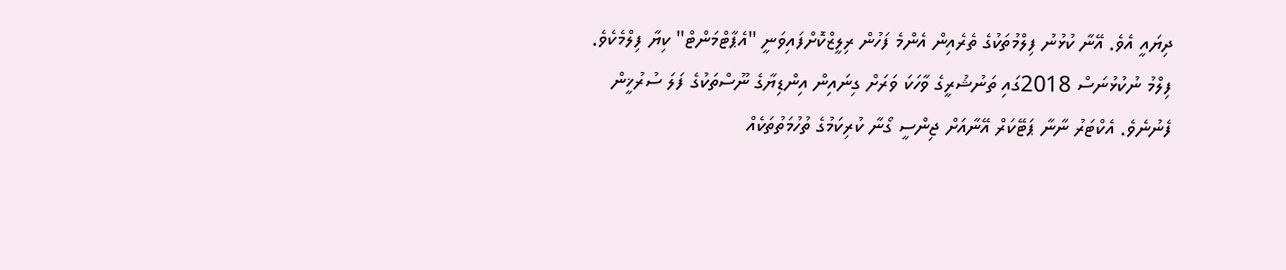ދިޔައީ އެވެ. އޭނާ ކުޅުނު ފިލްމުތަކުގެ ތެރެއިން އެންމެ ފަހުން ރިލީޒްކޮށްފައިވަނީ "އެޕާޓްމަންޓް" ކިޔާ ފިލްމެކެވެ.
ފިލްމު ނުކުޅުނަސް 2018ގައި ތަނުޝުރީގެ ވާހަކަ ވަރަށް ގިނައިން އިންޑިޔާގެ ނޫސްތަކުގެ ފަލަ ސުރުޚީން ފެނުނެވެ. އެކްޓަރު ނާނާ ޕަޓޭކަރް އޭނާއަށް ޖިންސީ ގޯނާ ކުރިކަމުގެ ތުހުމަތުތަކެއް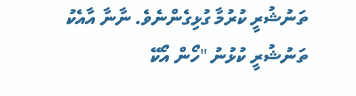ތަނުޝުރީ ކުރުމާ ގުޅިގެންނެވެ. ނާނާ އާއެކު ތަނުޝުރީ ކުޅުނު "ހޯން އޯކޭ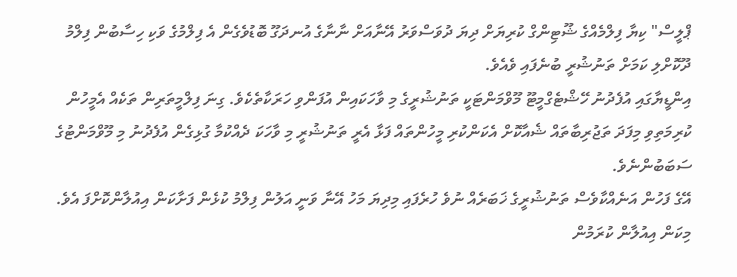ޕްލީސް" ކިޔާ ފިލްމެއްގެ ޝޫޓިންގް ކުރިޔަށް ދިޔަ ދުވަސްވަރު އޭނާއަށް ނާނާގެ އުނދަގޫ ބޮޑުވެގެން އެ ފިލްމުގެ ވަކި ހިސާބުން ފިލްމު ދޫކޮށްލި ކަމަށް ތަނުޝުރީ ބުނެފައި ވެއެވެ.
އިންޑީޔާގައި އުފެދުނު ހޭޝްޓެގްމީޓޫ މޫވްމަންޓަކީ ތަނުޝުރީގެ މި ވާހަކައިން އުފަންވި ހަރަކާތެކެވެ. ގިނަ ފިލްމީތަރިން ތަކެއް އެމީހުން ކުރިމަތިވި މިފަދަ ތަޖުރިބާތައް ޝެއާކޮށް އެކަންކުރި މީހުންތައް ފަޅާ އެރީ ތަނުޝުރީ މި ވާހަކަ ދެއްކުމާ ގުޅިގެން އުފެދުނު މި މޫވްމަންޓުގެ ސަބަބުންނެވެ.
އޭގެ ފަހުން އަނެއްކާވެސް ތަނުޝުރީގެ ޚަބަރެއް ނުވެ ހުރެފައި މިދިޔަ މަހު އޭނާ ވަނީ އަލުން ފިލްމު ކުޅެން ފަށާކަން އިއުލާންކޮށްފަ އެވެ.
މިކަން އިއުލާން ކުރަމުން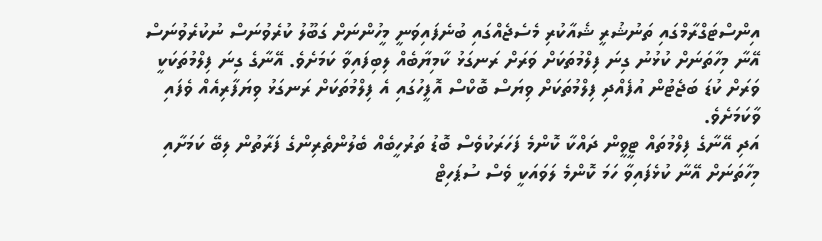އިންސްޓަގްރާމްގައި ތަނުޝުރީ ޝެއާކުރި މެސެޖެއްގައި ބުނެފައިވަނީ މީހުންނަށް ގަބޫލު ކުރެވުނަސް ނުކުރެވުނަސް އޭނާ މިހާތަނަށް ކުޅުނު ގިނަ ފިލްމުތަކަށް ވަރަށް ރަނގަޅު ކާމިޔާބެއް ލިބިފައިވާ ކަމަށެވެ. އޭނާގެ ގިނަ ފިލްމުތަކަކީ ވަރަށް ކުޑަ ބަޖެޓުން އުފެއްދި ފިލްމުތަކަށް ވިޔަސް ބޮކްސް އޮފީހުގައި އެ ފިލްމުތަކަށް ރަނގަޅު ވިޔަފާރިއެއް ވެފައި ވާކަމަށެވެ.
އަދި އޭނާގެ ފިލްމުތައް ޓީވީން ދައްކާ ކޮންމެ ފަހަރަކުވެސް ބޮޑު ތަރުހީބެއް ބެލުންތެރިންގެ ފަރާތުން ލިބޭ ކަމަށާއި މިހާތަނަށް އޭނާ ކުޅެފައިވާ ހަމަ ކޮންމެ ލަވައަކީ ވެސް ސުޕަހިޓް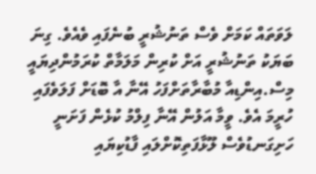ލަވަތައް ކަމަށް ވެސް ތަނުޝުރީ ބުނެފައި ވެއެވެ. ގިނަ ބަޔަކު ތަނުޝުރީ އަށް ކުރިން މަލަމާތް ކުރަމުންދިޔައީ މިސް.އިންޑިއާ މުބާރާތަށްފަހު އޭނާ އާ ބޮޑަށް ފަލަވެފައި ހުރީމަ އެވެ. ވީމާ އަލުން އޭނާ ފިލްމު ކުޅެން ފަށަނީ ހަށިގަނޑުވެސް ލޫޅާފަތިކޮށްލައި ފާޑުކިޔައި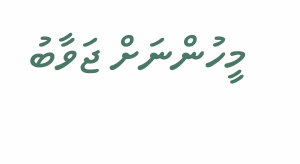މީހުންނަށް ޖަވާބު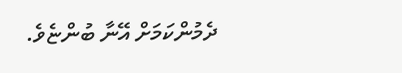ދެމުންކަމަށް އޭނާ ބުންޏެވެ.